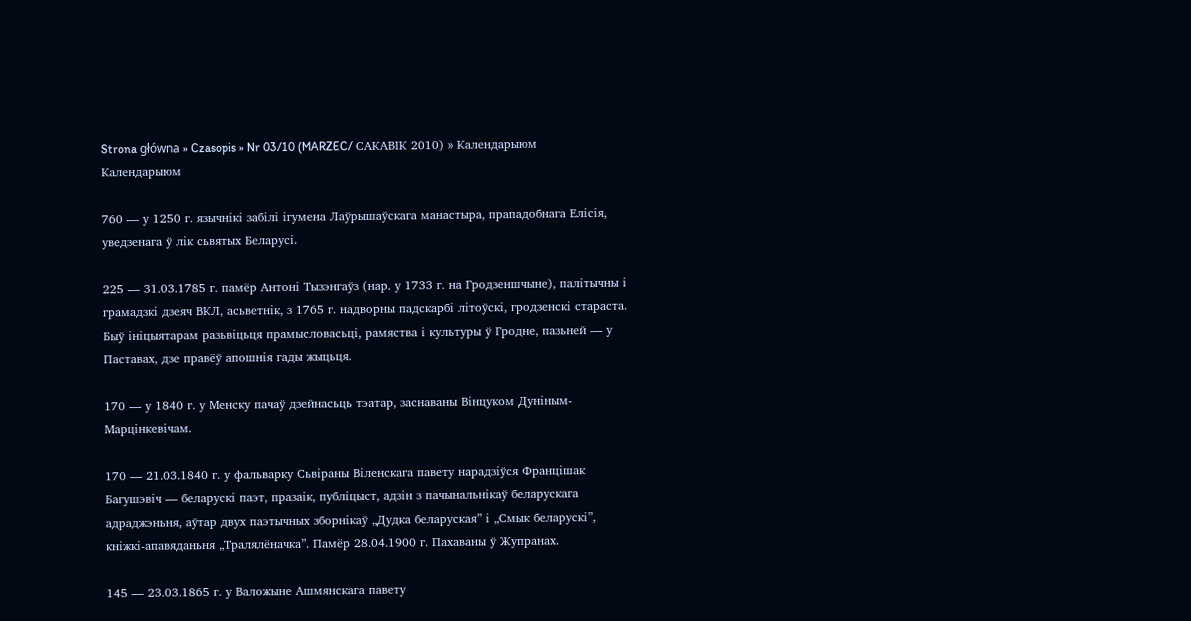Strona główna » Czasopis » Nr 03/10 (MARZEC/ САКАВІК 2010) » Календарыюм
Календарыюм

760 — у 1250 г. язычнікі забілі ігумена Лаўрышаўскага манастыра, прападобнага Елісія, уведзенага ў лік сьвятых Беларусі.

225 — 31.03.1785 г. памёр Антоні Тызэнгаўз (нар. у 1733 г. на Гродзеншчыне), палітычны і грамадзкі дзеяч ВКЛ, асьветнік, з 1765 г. надворны падскарбі літоўскі, гродзенскі стараста. Быў ініцыятарам разьвіцьця прамысловасьці, рамяства і культуры ў Гродне, пазьней — у Паставах, дзе правёў апошнія гады жыцьця.

170 — у 1840 г. у Менску пачаў дзейнасьць тэатар, заснаваны Вінцуком Дуніным-Марцінкевічам.

170 — 21.03.1840 г. у фальварку Сьвіраны Віленскага павету нарадзіўся Францішак Багушэвіч — беларускі паэт, празаік, публіцыст, адзін з пачынальнікаў беларускага адраджэньня, аўтар двух паэтычных зборнікаў „Дудка беларуская” і „Смык беларускі”, кніжкі-апавяданьня „Тралялёначка”. Памёр 28.04.1900 г. Пахаваны ў Жупранах.

145 — 23.03.1865 г. у Валожыне Ашмянскага павету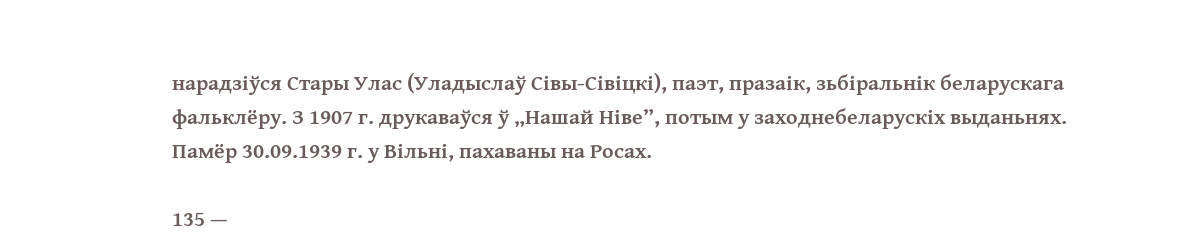нарадзіўся Стары Улас (Уладыслаў Сівы-Сівіцкі), паэт, празаік, зьбіральнік беларускага фальклёру. З 1907 г. друкаваўся ў „Нашай Ніве”, потым у заходнебеларускіх выданьнях. Памёр 30.09.1939 г. у Вільні, пахаваны на Росах.

135 —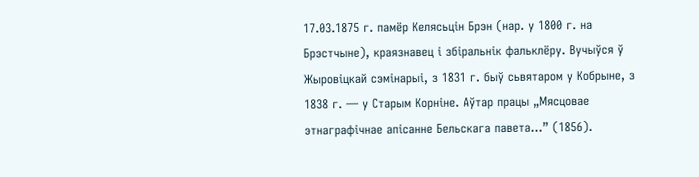17.03.1875 г. памёр Келясьцін Брэн (нар. у 1800 г. на Брэстчыне), краязнавец і збіральнік фальклёру. Вучыўся ў Жыровіцкай сэмінарыі, з 1831 г. быў сьвятаром у Кобрыне, з 1838 г. — у Старым Корніне. Аўтар працы „Мясцовае этнаграфічнае апісанне Бельскага павета...” (1856).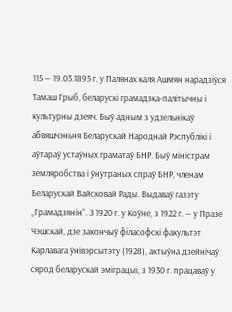115 — 19.03.1895 г. у Палянах каля Ашмян нарадзіўся Тамаш Грыб, беларускі грамадзка-палітычны і культурны дзеяч. Быў адным з удзельнікаў абвяшчэньня Беларускай Народнай Рэспублікі і аўтараў устаўных граматаў БНР. Быў міністрам земляробства і ўнутраных спраў БНР, членам Беларускай Вайсковай Рады. Выдаваў газэту „Грамадзянін”. З 1920 г. у Коўне, з 1922 г. — у Празе Чэшскай, дзе закончыў філасофскі факультэт Карлавага ўнівэрсытэту (1928), актыўна дзейнічаў сярод беларускай эміграцыі, з 1930 г. працаваў у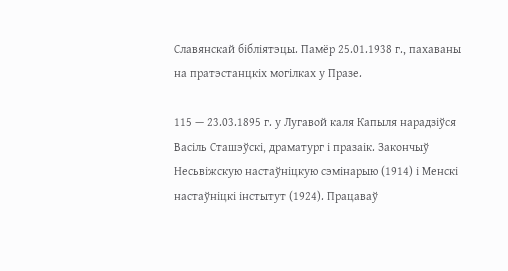Славянскай бібліятэцы. Памёр 25.01.1938 г., пахаваны на пратэстанцкіх могілках у Празе.

115 — 23.03.1895 г. у Лугавой каля Капыля нарадзіўся Васіль Сташэўскі, драматург і празаік. Закончыў Несьвіжскую настаўніцкую сэмінарыю (1914) і Менскі настаўніцкі інстытут (1924). Працаваў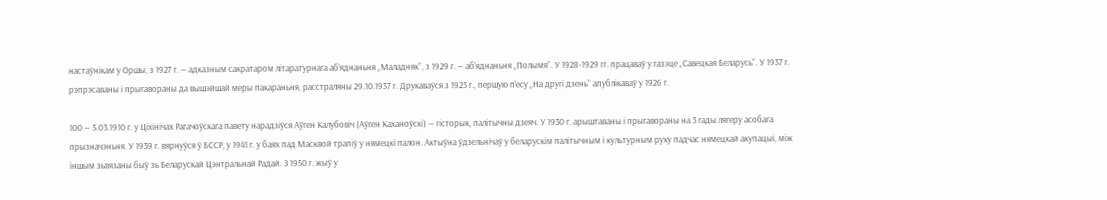настаўнікам у Оршы, з 1927 г. — адказным сакратаром літаратурнага аб’яднаньня „Маладняк”, з 1929 г. — аб’яднаньня „Полымя”. У 1928-1929 гг. працаваў у газэце „Савецкая Беларусь”. У 1937 г. рэпрэсаваны і прыгавораны да вышэйшай меры пакараньня, расстраляны 29.10.1937 г. Друкаваўся з 1923 г., першую п’есу „На другі дзень” апублікаваў у 1926 г.

100 — 5.03.1910 г. у Ціхінічах Рагачоўскага павету нарадзіўся Аўген Калубовіч (Аўген Каханоўскі) — гісторык, палітычны дзеяч. У 1930 г. арыштаваны і прыгавораны на 3 гады лягеру асобага прызначэньня. У 1939 г. вярнуўся ў БССР, у 1941 г. у баях пад Масквой трапіў у нямецкі палон. Актыўна ўдзельнічаў у беларускім палітычным і культурным руху падчас нямецкай акупацыі, між іншым зьвязаны быў зь Беларускай Цэнтральнай Радай. З 1950 г. жыў у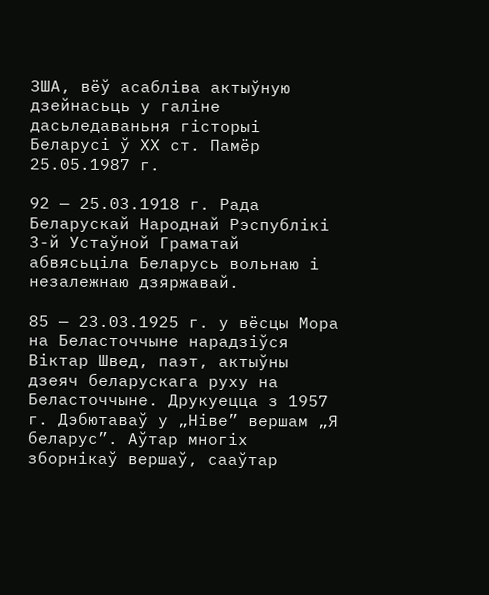ЗША, вёў асабліва актыўную дзейнасьць у галіне дасьледаваньня гісторыі Беларусі ў XX ст. Памёр 25.05.1987 г.

92 — 25.03.1918 г. Рада Беларускай Народнай Рэспублікі 3-й Устаўной Граматай абвясьціла Беларусь вольнаю і незалежнаю дзяржавай.

85 — 23.03.1925 г. у вёсцы Мора на Беласточчыне нарадзіўся Віктар Швед, паэт, актыўны дзеяч беларускага руху на Беласточчыне. Друкуецца з 1957 г. Дэбютаваў у „Ніве” вершам „Я беларус”. Аўтар многіх зборнікаў вершаў, сааўтар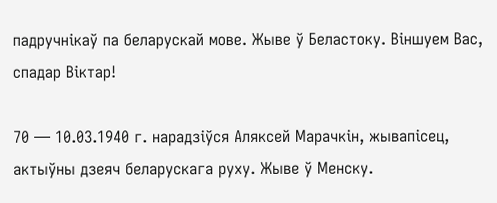падручнікаў па беларускай мове. Жыве ў Беластоку. Віншуем Вас, спадар Віктар!

70 — 10.03.1940 г. нарадзіўся Аляксей Марачкін, жывапісец, актыўны дзеяч беларускага руху. Жыве ў Менску.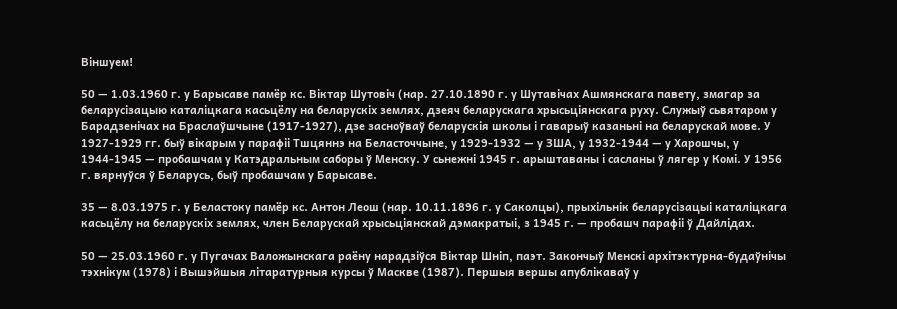Віншуем!

50 — 1.03.1960 г. у Барысаве памёр кс. Віктар Шутовіч (нар. 27.10.1890 г. у Шутавічах Ашмянскага павету, змагар за беларусізацыю каталіцкага касьцёлу на беларускіх землях, дзеяч беларускага хрысьціянскага руху. Служыў сьвятаром у Барадзенічах на Браслаўшчыне (1917-1927), дзе засноўваў беларускія школы і гаварыў казаньні на беларускай мове. У 1927-1929 гг. быў вікарым у парафіі Тшцяннэ на Беласточчыне, у 1929-1932 — у ЗША, у 1932-1944 — у Харошчы, у 1944-1945 — пробашчам у Катэдральным саборы ў Менску. У сьнежні 1945 г. арыштаваны і сасланы ў лягер у Комі. У 1956 г. вярнуўся ў Беларусь, быў пробашчам у Барысаве.

35 — 8.03.1975 г. у Беластоку памёр кс. Антон Леош (нар. 10.11.1896 г. у Саколцы), прыхільнік беларусізацыі каталіцкага касьцёлу на беларускіх землях, член Беларускай хрысьціянскай дэмакратыі, з 1945 г. — пробашч парафіі ў Дайлідах.

50 — 25.03.1960 г. у Пугачах Валожынскага раёну нарадзіўся Віктар Шніп, паэт. Закончыў Менскі архітэктурна-будаўнічы тэхнікум (1978) і Вышэйшыя літаратурныя курсы ў Маскве (1987). Першыя вершы апублікаваў у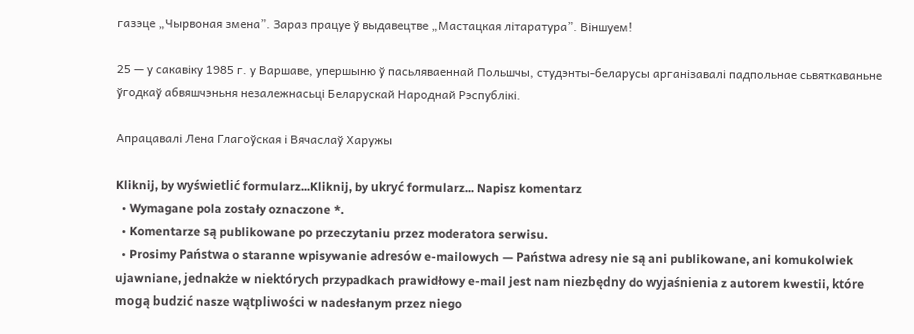газэце „Чырвоная змена”. Зараз працуе ў выдавецтве „Мастацкая літаратура”. Віншуем!

25 — у сакавіку 1985 г. у Варшаве, упершыню ў пасьляваеннай Польшчы, студэнты-беларусы арганізавалі падпольнае сьвяткаваньне ўгодкаў абвяшчэньня незалежнасьці Беларускай Народнай Рэспублікі.

Апрацавалі Лена Глагоўская і Вячаслаў Харужы

Kliknij, by wyświetlić formularz...Kliknij, by ukryć formularz... Napisz komentarz
  • Wymagane pola zostały oznaczone *.
  • Komentarze są publikowane po przeczytaniu przez moderatora serwisu.
  • Prosimy Państwa o staranne wpisywanie adresów e-mailowych — Państwa adresy nie są ani publikowane, ani komukolwiek ujawniane, jednakże w niektórych przypadkach prawidłowy e-mail jest nam niezbędny do wyjaśnienia z autorem kwestii, które mogą budzić nasze wątpliwości w nadesłanym przez niego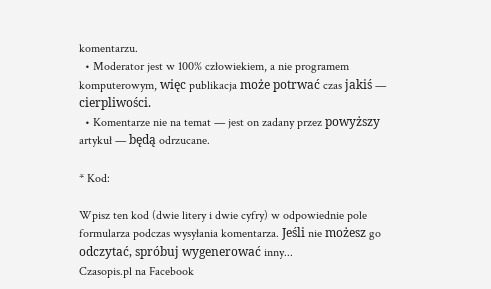komentarzu.
  • Moderator jest w 100% człowiekiem, a nie programem komputerowym, więc publikacja może potrwać czas jakiś — cierpliwości.
  • Komentarze nie na temat — jest on zadany przez powyższy artykuł — będą odrzucane.

* Kod:

Wpisz ten kod (dwie litery i dwie cyfry) w odpowiednie pole formularza podczas wysyłania komentarza. Jeśli nie możesz go odczytać, spróbuj wygenerować inny...
Czasopis.pl na Facebook